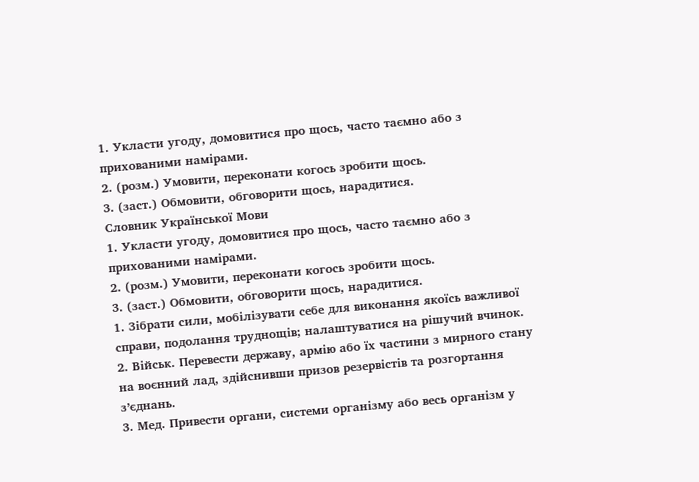1. Укласти угоду, домовитися про щось, часто таємно або з прихованими намірами.
2. (розм.) Умовити, переконати когось зробити щось.
3. (заст.) Обмовити, обговорити щось, нарадитися.
Словник Української Мови
1. Укласти угоду, домовитися про щось, часто таємно або з прихованими намірами.
2. (розм.) Умовити, переконати когось зробити щось.
3. (заст.) Обмовити, обговорити щось, нарадитися.
1. Зібрати сили, мобілізувати себе для виконання якоїсь важливої справи, подолання труднощів; налаштуватися на рішучий вчинок.
2. Військ. Перевести державу, армію або їх частини з мирного стану на воєнний лад, здійснивши призов резервістів та розгортання з’єднань.
3. Мед. Привести органи, системи організму або весь організм у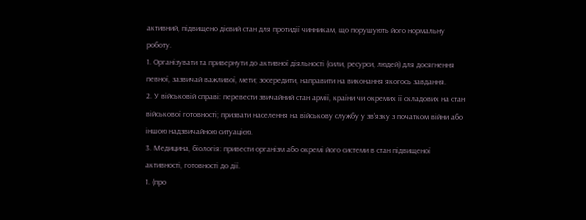активний, підвищено дієвий стан для протидії чинникам, що порушують його нормальну роботу.
1. Організувати та привернути до активної діяльності (сили, ресурси, людей) для досягнення певної, зазвичай важливої, мети; зосередити, направити на виконання якогось завдання.
2. У військовій справі: перевести звичайний стан армії, країни чи окремих її складових на стан військової готовності; призвати населення на військову службу у зв’язку з початком війни або іншою надзвичайною ситуацією.
3. Медицина, біологія: привести організм або окремі його системи в стан підвищеної активності, готовності до дії.
1. (про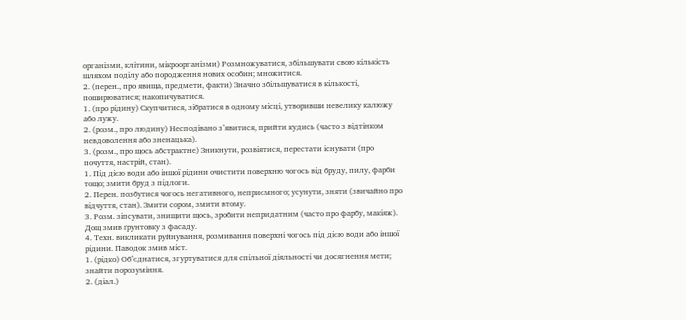організми, клітини, мікроорганізми) Розмножуватися, збільшувати свою кількість шляхом поділу або породження нових особин; множитися.
2. (перен., про явища, предмети, факти) Значно збільшуватися в кількості, поширюватися; накопичуватися.
1. (про рідину) Скупчитися, зібратися в одному місці, утворивши невелику калюжу або лужу.
2. (розм., про людину) Несподівано з’явитися, прийти кудись (часто з відтінком невдоволення або зненацька).
3. (розм., про щось абстрактне) Зникнути, розвіятися, перестати існувати (про почуття, настрій, стан).
1. Під дією води або іншої рідини очистити поверхню чогось від бруду, пилу, фарби тощо; змити бруд з підлоги.
2. Перен. позбутися чогось негативного, неприємного; усунути, зняти (звичайно про відчуття, стан). Змити сором, змити втому.
3. Розм. зіпсувати, знищити щось, зробити непридатним (часто про фарбу, макіяж). Дощ змив ґрунтовку з фасаду.
4. Техн. викликати руйнування, розмивання поверхні чогось під дією води або іншої рідини. Паводок змив міст.
1. (рідко) Об’єднатися, згуртуватися для спільної діяльності чи досягнення мети; знайти порозуміння.
2. (діал.)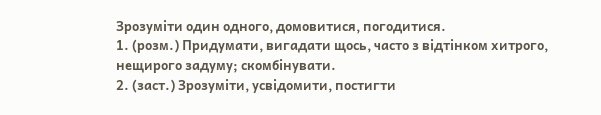Зрозуміти один одного, домовитися, погодитися.
1. (розм.) Придумати, вигадати щось, часто з відтінком хитрого, нещирого задуму; скомбінувати.
2. (заст.) Зрозуміти, усвідомити, постигти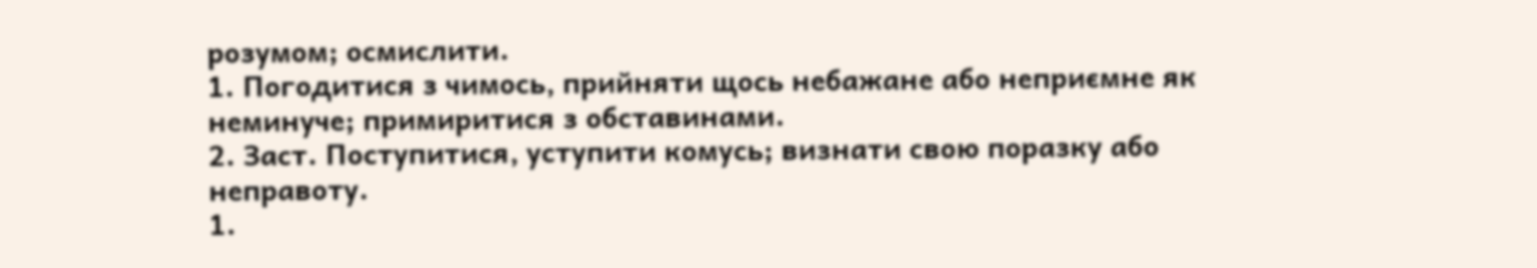розумом; осмислити.
1. Погодитися з чимось, прийняти щось небажане або неприємне як неминуче; примиритися з обставинами.
2. Заст. Поступитися, уступити комусь; визнати свою поразку або неправоту.
1.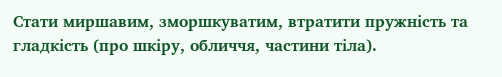Стати миршавим, зморшкуватим, втратити пружність та гладкість (про шкіру, обличчя, частини тіла).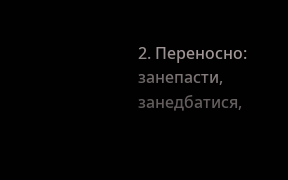2. Переносно: занепасти, занедбатися,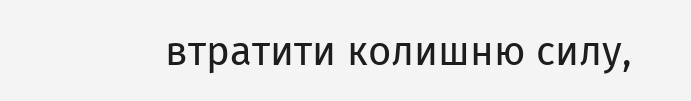втратити колишню силу,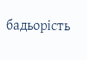бадьорість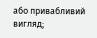або привабливий вигляд;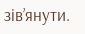зів’янути.